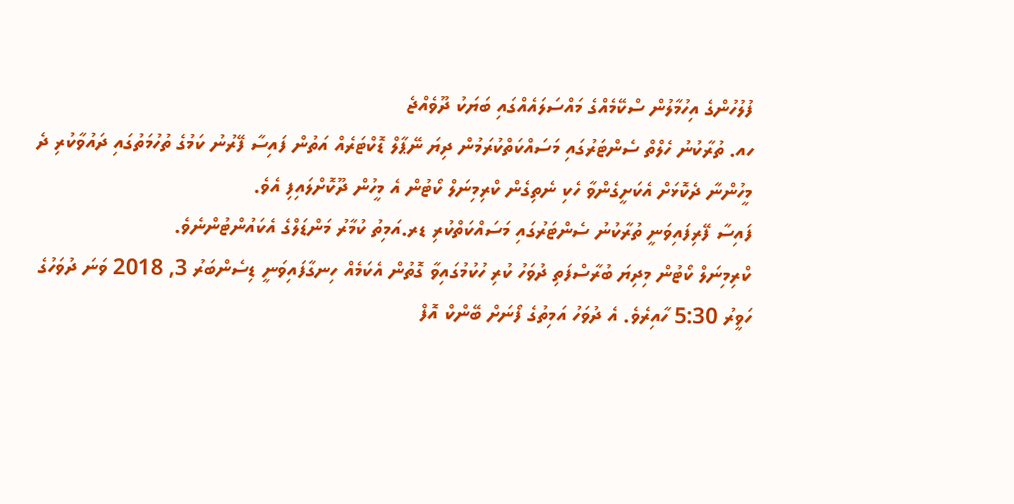ފުލުހުންގެ އިހުމާލުން ސްކޭމެއްގެ މައްސަލައެއްގައި ބަޔަކު ދޫވެއްޖެ
ހއ. ތުރާކުނު ހެލްތް ސެންޓަރުގައި މަސައްކަތްކުރަމުން ދިޔަ ނޭޕާލް ޑޮކްޓަރެއް އަތުން ފައިސާ ފޭރުނު ކަމުގެ ތުހުމަތުގައި ދައުވާކުރި ދެ މީހުންނާ ދެކޮޅަށް އެކަށީގެންވާ ހެކި ނެތިގެން ކްރިމިނަލް ކޯޓުން އެ މީހުން ދޫކޮށްލައިފި އެވެ.
ފައިސާ ފޭރިފައިވަނީ ތުރާކުނު ސެންޓަރުގައި މަސައްކަތްކުރި ޑރ.އަމިތު ކުމާރު މަންޑަލްގެ އެކައުންޓުންނެވެ.
ކްރިމިނަލް ކޯޓުން މިދިޔަ ބުރާސްފަތި ދުވަހު ކުރި ހުކުމުގައިވާ ގޮތުން އެކަމެއް ހިނގާފައިވަނީ ޑިސެންބަރު 3, 2018 ވަނަ ދުވަހުގެ ހަވީރު 5:30 ހާއިރެވެ. އެ ދުވަހު އަމިތުގެ ފޯނަށް ބޭންކް އޮފް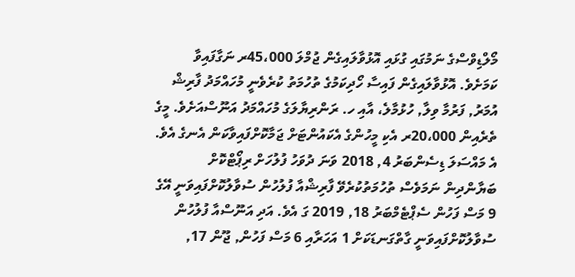މޯލްޑިވްސްގެ ނަމުގައި ގުޅައި އޮޅުވާލައިގެން ޖުމްލަ 45،000ރ ނަގާފައިވާ ކަމަށެވެ. އޮޅުވާލައިގެން ފައިސާ ހޯދިކަމުގެ ތުހުމަތު ކުރެވެނީ މުހައްމަދު ފާރިޝް އުމަރު, ފަރުމާ ވިލާ, ހުޅުމާލެ، އާއި ހ. ރަންރިޔާލަގެ މުހައްމަދު އަނޫސްއަށެވެ. މީގެ ތެރެއިން 20،000ރ އެކި މީހުންގެ އެކައުންޓަށް ޖަމާކޮށްފައިވާކަން އެނގެ އެވެ.
އެ މައްސަލަ ޑިސެންބަރު 4, 2018 ވަނަ ދުވަހު ފުލުހަށް ރިޕޯޓްކޮށް ބަޔާންދިން ނަމަވެސް ތުހުމަތުކުރެވޭ ފާރިޝްއާ ފުލުހުން ސުވާލުކޮށްފައިވަނީ އޭގެ 9 މަސް ފަހުން ސެޕްޓެމްބަރު 18, 2019 ގަ އެވެ. އަދި އަނޫސްއާ ފުލުހުން ސުވާލުކޮށްފައިވަނީ ގާތްގަނޑަކަށް 1 އަހަރާއި 6 މަސް ފަހުން, ޖޫން 17,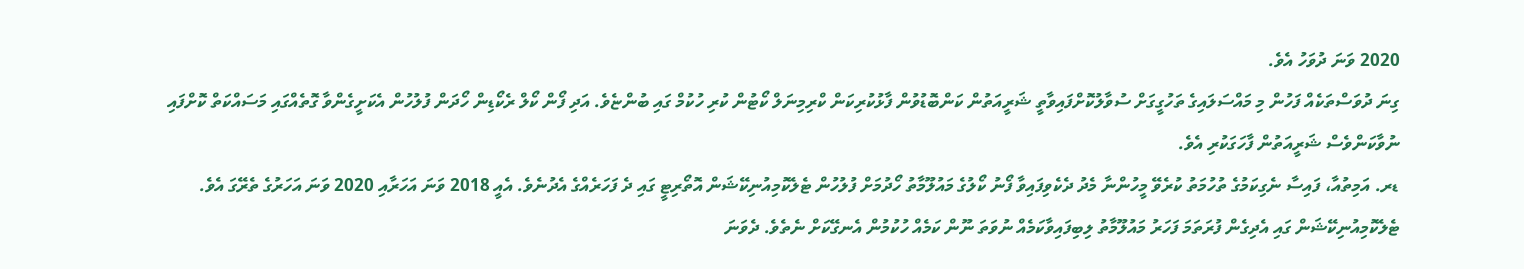2020 ވަނަ ދުވަހު އެވެ.
ގިނަ ދުވަސްތަކެއް ފަހުން މި މައްސަލައިގެ ތަހުގީގަށް ސުވާލުކޮށްފައިވާތީ ޝަރީއަތުން ކަންބޮޑުވުން ފާޅުކުރިކަން ކްރިމިނަލް ކޯޓުން ކުރި ހުކުމް ގައި ބުންޏެވެ. އަދި ފޯން ކޯލް ރެކޯޑިން ހޯދަން ފުލުހުން އެކަށީގެންވާ ގޮތެއްގައި މަސައްކަތް ކޮށްފައި ނުވާކަންވެސް ޝަރީއަތުން ފާހަގަކުރި އެވެ.
ޑރ. އަމިތުއާ، ފައިސާ ނެގިކަމުގެ ތުހުމަތު ކުރެވޭ މީހުންނާ މެދު ދެކެވިފައިވާ ފޯނު ކޯލުގެ މައުލޫމާތު ހޯދުމަށް ފުލުހުން ޓެލެކޮމިއުނިކޭޝަން އޮތޯރިޓީ ގައި ދެ ފަހަރެއްގެ އެދުނެވެ. އެއީ 2018 ވަނަ އަހަރާއި 2020 ވަނަ އަހަރުގެ ތެރޭގަ އެވެ.
ޓެލެކޮމިއުނިކޭޝަން ގައި އެދިގެން ފުރަތަމަ ފަހަރު މައުލޫމާތު ލިބިފައިވާކަމެއް ނުވަތަ ނޫން ކަމެއް ހުކުމުން އެނގޭކަށް ނެތެވެ. ދެވަނަ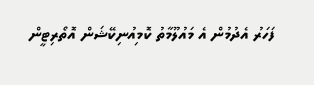ފަހަރު އެދުމުން އެ މައުލޫމާތު ކޮމިއުނިކޭޝަން އޮތޯރިޓީން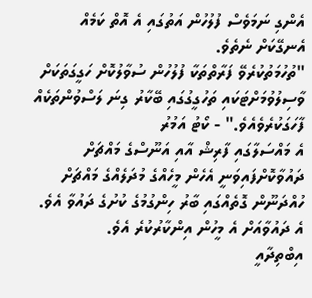އެންގި ނަމަވެސް ފުލުހުން އަތުގައި އެ އޮތް ކަމެއް އެނގޭކަށް ނެތެވެ.
"ތުހުމަތުކުރެވޭ ފަރާތްތަކާ ފުލުހުން ސުވާލުކޮށް ހަގީގަތަކަށް ވާސިލުވުމަށްޓަކައި ތަހުގީގުގައި ބޭކާރު ގިނަ ލަސްވުންތަކެއް ފާހަގަކުރެވެއެވެ." - ކޯޓު އަމުރު
އެ މައްސަލާގައި ފާރިޝް އާއި އަނޫސްގެ މައްޗަށް ދައުވާކޮށްފައިވަނީ އެހެން މީހެއްގެ މުދަލެއްގެ މައްޗަށް ހުއްދަނޫން ގޮތެއްގައި ބާރު ހިންގުމުގެ ކުށުގެ ދައުވާ އެވެ. އެ ދައުވާއަށް އެ މީހުން އިންކާރުކުރެ އެވެ.
އިބްތިދާއީ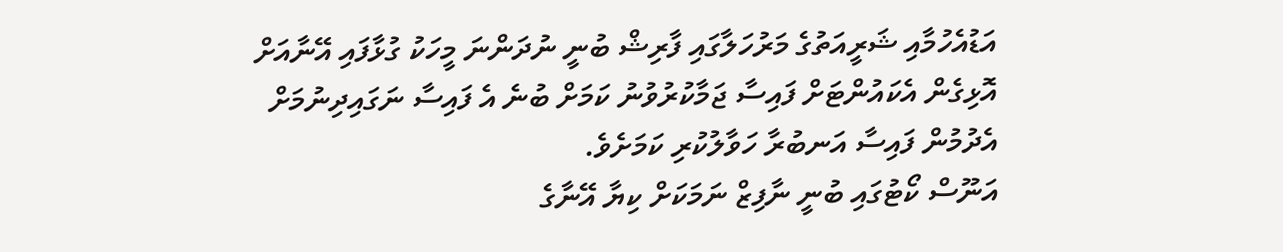އަޑުއެހުމާއި ޝަރީއަތުގެ މަރުހަލާގައި ފާރިޝް ބުނީ ނުދަންނަ މީހަކު ގުޅާފައި އޭނާއަށް އޮޅިގެން އެކައުންޓަށް ފައިސާ ޖަމާކުރުވުނު ކަމަށް ބުނެ އެ ފައިސާ ނަގައިދިނުމަށް އެދުމުން ފައިސާ އަނބުރާ ހަވާލުކުރި ކަމަށެވެ.
އަނޫސް ކޯޓުގައި ބުނީ ނާފިޒް ނަމަކަށް ކިޔާ އޭނާގެ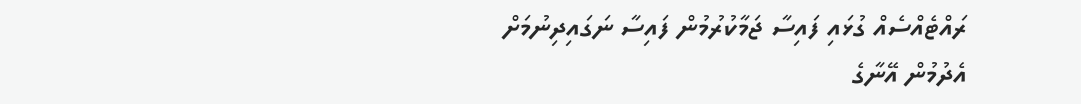ރައްޓެއްސެއް ގުޅައި ފައިސާ ޖަމާކުރުމުން ފައިސާ ނަގައިދިނުމަށް އެދުމުން އޭނާގެ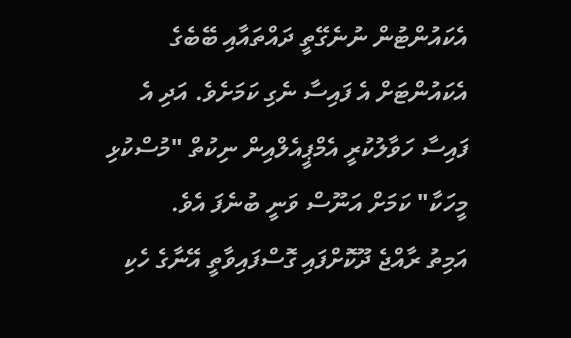އެކައުންޓުން ނުނެގޭތީ ދައްތައާއި ބޭބެގެ އެކައުންޓަށް އެ ފައިސާ ނެގި ކަމަށެވެ. އަދި އެ ފައިސާ ހަވާލުކުރީ އެމްޕީއެލްއިން ނިކުތް "މުސްކުޅި މީހަކާ" ކަމަށް އަނޫސް ވަނީ ބުނެފަ އެވެ.
އަމިތު ރާއްޖެ ދޫކޮށްފައި ގޮސްފައިވާތީ އޭނާގެ ހެކި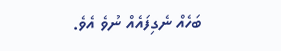ބަހެއް ނެގިފައެއް ނުވެ އެވެ.